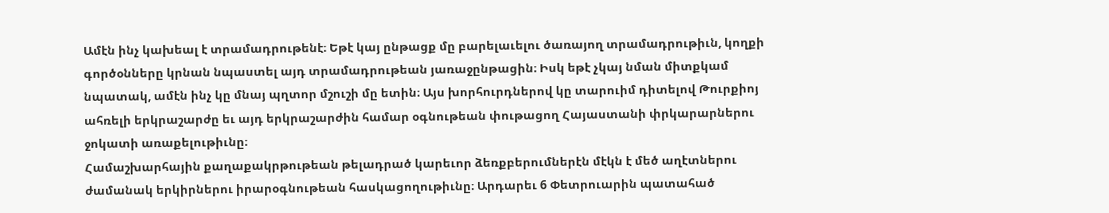Ամէն ինչ կախեալ է տրամադրութենէ։ Եթէ կայ ընթացք մը բարելաւելու ծառայող տրամադրութիւն, կողքի գործօնները կրնան նպաստել այդ տրամադրութեան յառաջընթացին։ Իսկ եթէ չկայ նման միտքկամ նպատակ, ամէն ինչ կը մնայ պղտոր մշուշի մը ետին։ Այս խորհուրդներով կը տարուիմ դիտելով Թուրքիոյ ահռելի երկրաշարժը եւ այդ երկրաշարժին համար օգնութեան փութացող Հայաստանի փրկարարներու ջոկատի առաքելութիւնը։
Համաշխարհային քաղաքակրթութեան թելադրած կարեւոր ձեռքբերումներէն մէկն է մեծ աղէտներու ժամանակ երկիրներու իրարօգնութեան հասկացողութիւնը։ Արդարեւ 6 Փետրուարին պատահած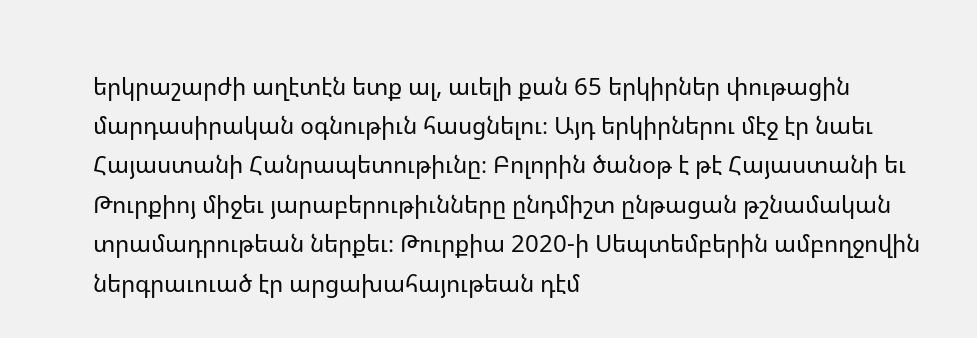երկրաշարժի աղէտէն ետք ալ, աւելի քան 65 երկիրներ փութացին մարդասիրական օգնութիւն հասցնելու։ Այդ երկիրներու մէջ էր նաեւ Հայաստանի Հանրապետութիւնը։ Բոլորին ծանօթ է թէ Հայաստանի եւ Թուրքիոյ միջեւ յարաբերութիւնները ընդմիշտ ընթացան թշնամական տրամադրութեան ներքեւ։ Թուրքիա 2020-ի Սեպտեմբերին ամբողջովին ներգրաւուած էր արցախահայութեան դէմ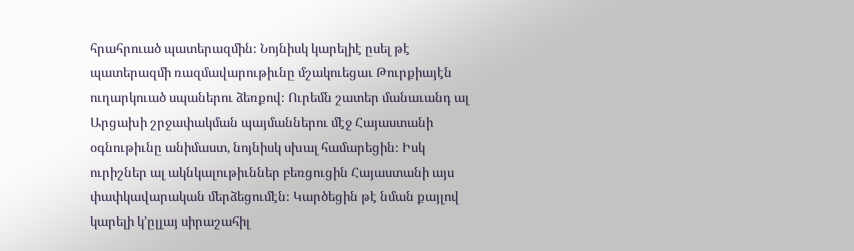հրահրուած պատերազմին։ Նոյնիսկ կարելիէ ըսել թէ պատերազմի ռազմավարութիւնը մշակուեցաւ Թուրքիայէն ուղարկուած սպաներու ձեռքով։ Ուրեմն շատեր մանաւանդ ալ Արցախի շրջափակման պայմաններու մէջ Հայաստանի օգնութիւնը անիմաստ, նոյնիսկ սխալ համարեցին։ Իսկ ուրիշներ ալ ակնկալութիւններ բեռցուցին Հայաստանի այս փափկավարական մերձեցումէն։ Կարծեցին թէ նման քայլով կարելի կ՚ըլլայ սիրաշահիլ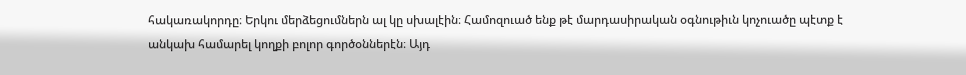հակառակորդը։ Երկու մերձեցումներն ալ կը սխալէին։ Համոզուած ենք թէ մարդասիրական օգնութիւն կոչուածը պէտք է անկախ համարել կողքի բոլոր գործօններէն։ Այդ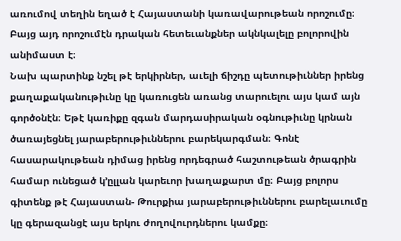առումով տեղին եղած է Հայաստանի կառավարութեան որոշումը։ Բայց այդ որոշումէն դրական հետեւանքներ ակնկալելը բոլորովին անիմաստ է։
Նախ պարտինք նշել թէ երկիրներ, աւելի ճիշդը պետութիւններ իրենց քաղաքականութիւնը կը կառուցեն առանց տարուելու այս կամ այն գործօնէն։ Եթէ կառիքը զգան մարդասիրական օգնութիւնը կրնան ծառայեցնել յարաբերութիւններու բարեկարգման։ Գոնէ հասարակութեան դիմաց իրենց որդեգրած հաշտութեան ծրագրին համար ունեցած կ՚ըլլան կարեւոր խաղաքարտ մը։ Բայց բոլորս գիտենք թէ Հայաստան- Թուրքիա յարաբերութիւններու բարելաւումը կը գերազանցէ այս երկու ժողովուրդներու կամքը։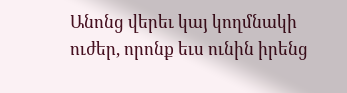Անոնց վերեւ կայ կողմնակի ուժեր, որոնք եւս ունին իրենց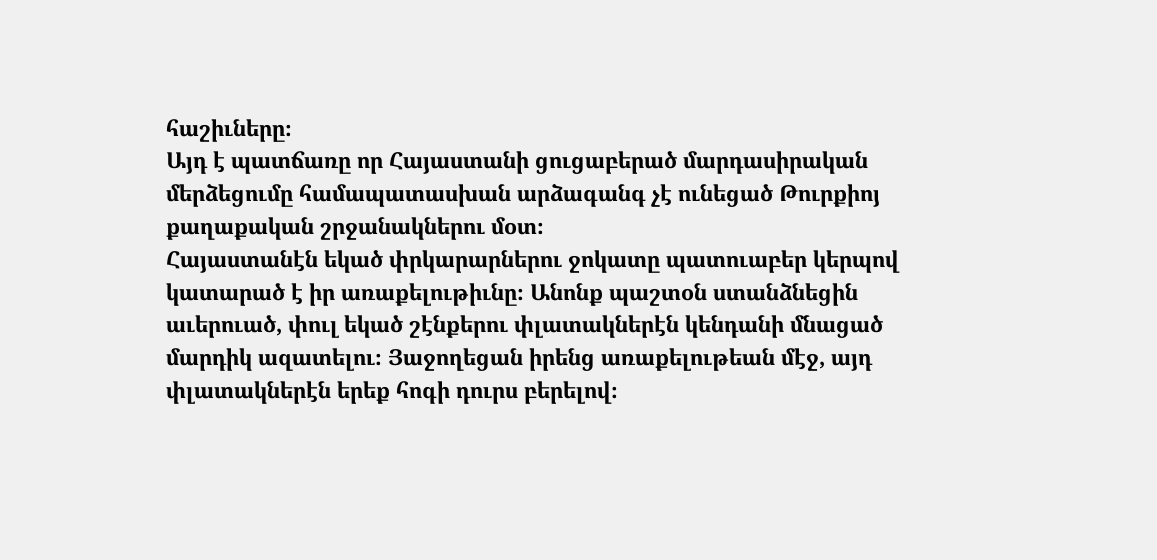հաշիւները։
Այդ է պատճառը որ Հայաստանի ցուցաբերած մարդասիրական մերձեցումը համապատասխան արձագանգ չէ ունեցած Թուրքիոյ քաղաքական շրջանակներու մօտ։
Հայաստանէն եկած փրկարարներու ջոկատը պատուաբեր կերպով կատարած է իր առաքելութիւնը։ Անոնք պաշտօն ստանձնեցին աւերուած, փուլ եկած շէնքերու փլատակներէն կենդանի մնացած մարդիկ ազատելու։ Յաջողեցան իրենց առաքելութեան մէջ, այդ փլատակներէն երեք հոգի դուրս բերելով։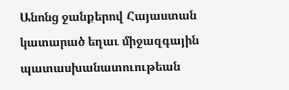Անոնց ջանքերով Հայաստան կատարած եղաւ միջազգային պատասխանատուութեան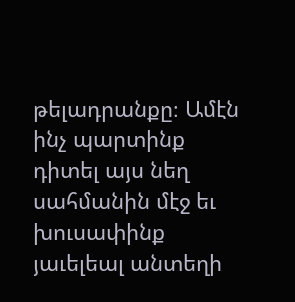թելադրանքը։ Ամէն ինչ պարտինք դիտել այս նեղ սահմանին մէջ եւ խուսափինք յաւելեալ անտեղի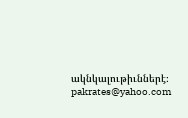ակնկալութիւններէ։
pakrates@yahoo.com